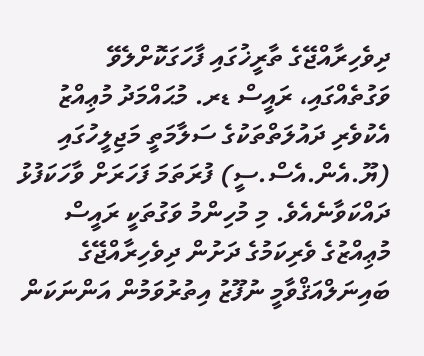ދިވެހިރާއްޖޭގެ ތާރީޚުގައި ފާހަގަކޮށްލެވޭ ވަގުތެއްގައި، ރައީސް ޑރ. މުޙައްމަދު މުޢިއްޒު އެކުވެރި ދައުލަތްތަކުގެ ސަލާމަތީ މަޖިލީހުގައި (ޔޫ.އެން.އެސް.ސީ) ފުރަތަމަ ފަހަރަށް ވާހަކަފުޅު ދައްކަވާނެއެވެ. މި މުހިންމު ވަގުތަކީ ރައީސް މުޢިއްޒުގެ ވެރިކަމުގެ ދަށުން ދިވެހިރާއްޖޭގެ ބައިނަލްއަޤްވާމީ ނުފޫޒު އިތުރުވަމުން އަންނަކަން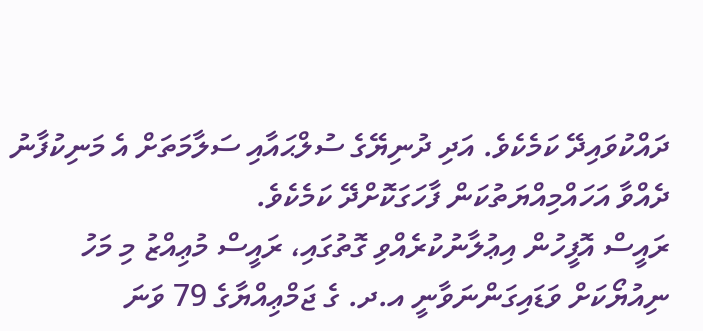ދައްކުވައިދޭ ކަމެކެވެ. އަދި ދުނިޔޭގެ ސުލްޙައާއި ސަލާމަތަށް އެ މަނިކުފާނު ދެއްވާ އަހައްމިއްޔަތުކަން ފާހަގަކޮށްދޭ ކަމެކެވެ.
ރައީސް އޮފީހުން އިޢުލާނުކުރެއްވި ގޮތުގައި، ރައީސް މުޢިއްޒު މި މަހު ނިއުޔޯކަށް ވަޑައިގަންނަވާނީ އ.ދ. ގެ ޖަމްޢިއްޔާގެ 79 ވަނަ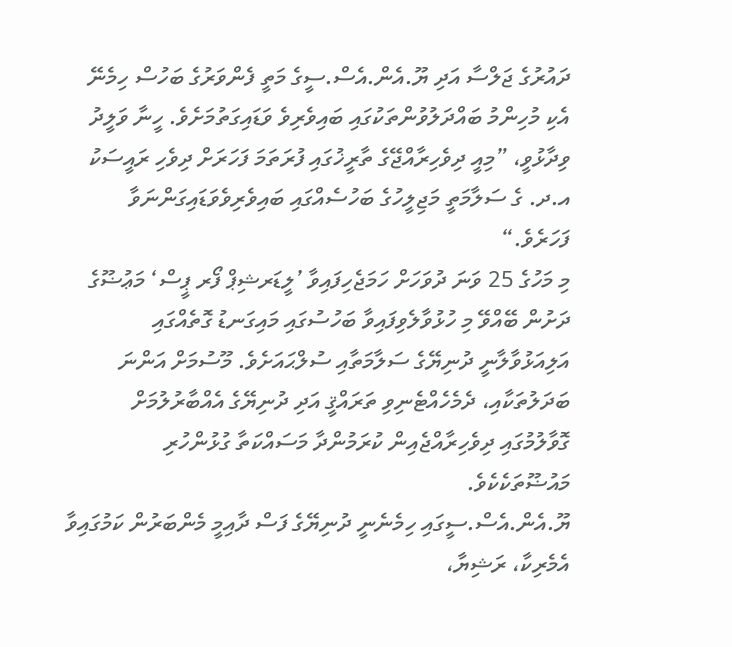ދައުރުގެ ޖަލްސާ އަދި ޔޫ.އެން.އެސް.ސީގެ މަތީ ފެންވަރުގެ ބަހުސް ހިމެނޭ އެކި މުހިންމު ބައްދަލުވުންތަކުގައި ބައިވެރިވެ ވަޑައިގަތުމަށެވެ. ހީނާ ވަލީދު ވިދާޅުވީ، ”މިއީ ދިވެހިރާއްޖޭގެ ތާރީޚުގައި ފުރަތަމަ ފަހަރަށް ދިވެހި ރައީސަކު އ.ދ. ގެ ސަލާމަތީ މަޖިލީހުގެ ބަހުސެއްގައި ބައިވެރިވެވަޑައިގަންނަވާ ފަހަރެވެ.“
މި މަހުގެ 25 ވަނަ ދުވަހަށް ހަމަޖެހިފައިވާ ’ލީޑަރޝިޕް ފޯރ ޕީސް‘ މަޢުޟޫގެ ދަށުން ބޭއްވޭ މި ހުޅުވާލެވިފައިވާ ބަހުސުގައި މައިގަނޑު ގޮތެއްގައި އަލިއަޅުވާލާނީ ދުނިޔޭގެ ސަލާމަތާއި ސުލްޙައަށެވެ. މޫސުމަށް އަންނަ ބަދަލުތަކާއި، ދެމެހެއްޓެނިވި ތަރައްޤީ އަދި ދުނިޔޭގެ އެއްބާރުލުމަށް ގޮވާލުމުގައި ދިވެހިރާއްޖެއިން ކުރަމުންދާ މަސައްކަތާ ގުޅުންހުރި މައުޟޫތަކެކެވެ.
ޔޫ.އެން.އެސް.ސީގައި ހިމެނެނީ ދުނިޔޭގެ ފަސް ދާއިމީ މެންބަރުން ކަމުގައިވާ އެމެރިކާ، ރަޝިޔާ،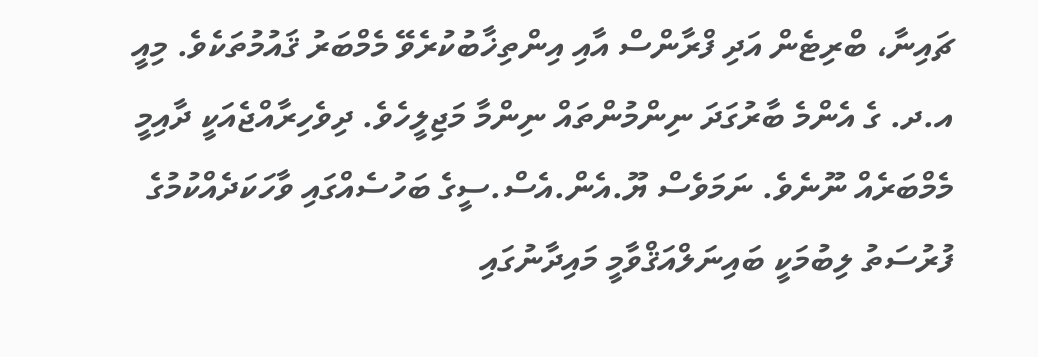ޗައިނާ، ބްރިޓެން އަދި ފްރާންސް އާއި އިންތިޚާބުކުރެވޭ މެމްބަރު ޤައުމުތަކެވެ. މިއީ އ.ދ. ގެ އެންމެ ބާރުގަދަ ނިންމުންތައް ނިންމާ މަޖިލީހެވެ. ދިވެހިރާއްޖެއަކީ ދާއިމީ މެމްބަރެއް ނޫނެވެ. ނަމަވެސް ޔޫ.އެން.އެސް.ސީގެ ބަހުސެއްގައި ވާހަކަދެއްކުމުގެ ފުރުސަތު ލިބުމަކީ ބައިނަލްއަޤްވާމީ މައިދާނުގައި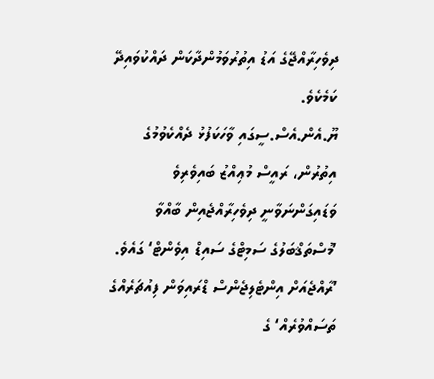ދިވެހިރާއްޖޭގެ އަޑު އިތުރުވަމުންދާކަން ދައްކުވައިދޭ ކަމެކެވެ.
ޔޫ.އެން.އެސް.ސީގައި ވާހަކަފުޅު ދެއްކެވުމުގެ އިތުރުން، ރައީސް މުޢިއްޒު ބައިވެރިވެ ވަޑައިގަންނަވާނީ ދިވެހިރާއްޖެއިން ބާއްވާ ’މުސްތަޤްބަލުގެ ސަމިޓްގެ ސައިޑް އިވެންޓް‘ ގައެވެ. ’ރާއްޖެއަށް އިންޓެލިޖެންސް ޑްރައިވަން ފިއުޗަރެއްގެ ތަސައްވުރެއް‘ ގެ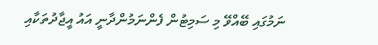ނަމުގައި ބޭއްވޭ މި ސަމިޓުން ފެންނަމުންދާނީ އައު އީޖާދުތަކާއި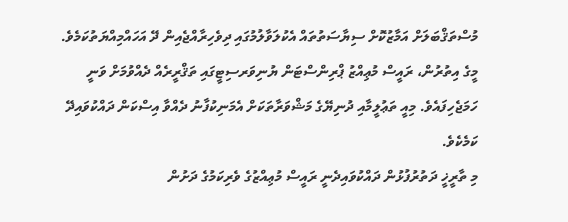މުސްތަޤްބަލަށް އަމާޒުކޮށް ސިޔާސަތުތައް އެކުލަވާލުމުގައި ދިވެހިރާއްޖެއިން ދޭ އަހައްމިއްޔަތުކަމެވެ.
މީގެ އިތުރުން، ރައީސް މުޢިއްޒު ޕްރިންސްޓަން ޔުނިވަރސިޓީގައި ތަޤްރީރެއް ދެއްވުމަށް ވަނީ ހަމަޖެހިފައެވެ. މިއީ ތަޢުލީމާއި ދުނިޔޭގެ މަޝްވަރާތަކަށް އެމަނިކުފާނު ދެއްވާ އިސްކަން ދައްކުވައިދޭ ކަމެކެވެ.
މި ތާރީޚީ ދަތުރުފުޅުން ދައްކުވައިދެނީ ރައީސް މުޢިއްޒުގެ ވެރިކަމުގެ ދަށުން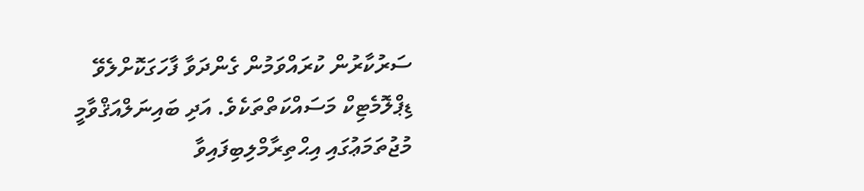ސަރުކާރުން ކުރައްވަމުން ގެންދަވާ ފާހަގަކޮށްލެވޭ ޑިޕްލޮމެޓިކް މަސައްކަތްތަކެވެ. އަދި ބައިނަލްއަޤްވާމީ މުޖުތަމަޢުގައި އިޙްތިރާމްލިބިފައިވާ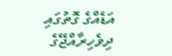އަޑެއްގެ ގޮތުގައި ދިވެހިރާއްޖޭގެ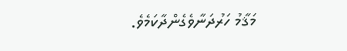މަޤާމު ހަރުދަނާވެގެންދާކަމެވެ.